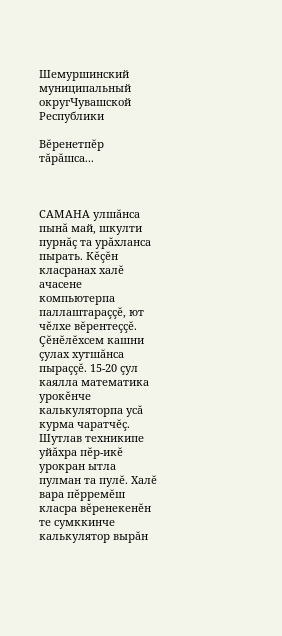Шемуршинский муниципальный округЧувашской Республики

Вĕренетпĕр тăрăшса...



САМАНА улшăнса пынă май, шкулти пурнăç та урăхланса пырать. Кĕçĕн класранах халĕ ачасене компьютерпа паллаштараççĕ, ют чĕлхе вĕрентеççĕ. Çĕнĕлĕхсем кашни çулах хутшăнса пыраççĕ. 15-20 çул каялла математика урокĕнче калькуляторпа усă курма чаратчĕç. Шутлав техникипе уйăхра пĕр-икĕ урокран ытла пулман та пулĕ. Халĕ вара пĕрремĕш класра вĕренекенĕн те сумккинче калькулятор вырăн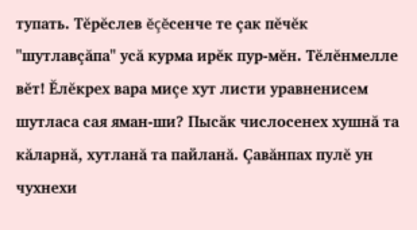тупать. Тĕрĕслев ĕçĕсенче те çак пĕчĕк "шутлавçăпа" усă курма ирĕк пур-мĕн. Тĕлĕнмелле вĕт! Ĕлĕкрех вара миçе хут листи уравненисем шутласа сая яман-ши? Пысăк числосенех хушнă та кăларнă, хутланă та пайланă. Çавăнпах пулĕ ун чухнехи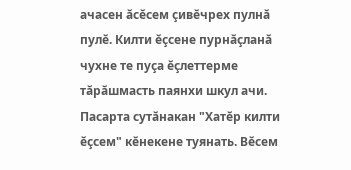ачасен ăсĕсем çивĕчрех пулнă пулĕ. Килти ĕçсене пурнăçланă чухне те пуçа ĕçлеттерме тăрăшмасть паянхи шкул ачи. Пасарта сутăнакан "Хатĕр килти ĕçсем" кĕнекене туянать. Вĕсем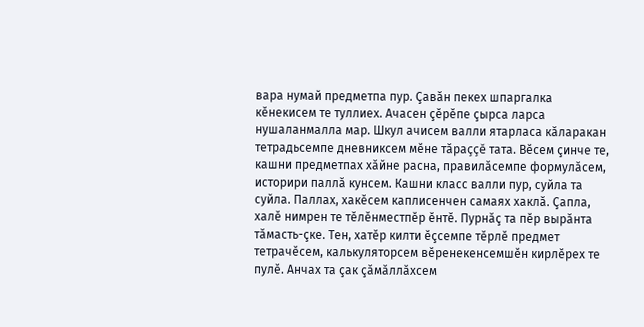вара нумай предметпа пур. Çавăн пекех шпаргалка кĕнекисем те туллиех. Ачасен çĕрĕпе çырса ларса нушаланмалла мар. Шкул ачисем валли ятарласа кăларакан тетрадьсемпе дневниксем мĕне тăраççĕ тата. Вĕсем çинче те, кашни предметпах хăйне расна, правилăсемпе формулăсем, историри паллă кунсем. Кашни класс валли пур, суйла та суйла. Паллах, хакĕсем каплисенчен самаях хаклă. Çапла, халĕ нимрен те тĕлĕнместпĕр ĕнтĕ. Пурнăç та пĕр вырăнта тăмасть-çке. Тен, хатĕр килти ĕçсемпе тĕрлĕ предмет тетрачĕсем, калькуляторсем вĕренекенсемшĕн кирлĕрех те пулĕ. Анчах та çак çăмăллăхсем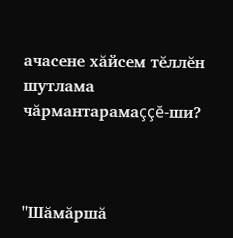ачасене хăйсем тĕллĕн шутлама чăрмантарамаççĕ-ши?



"Шăмăршă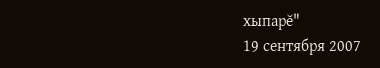хыпарĕ"
19 сентября 2007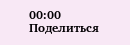00:00
Поделиться